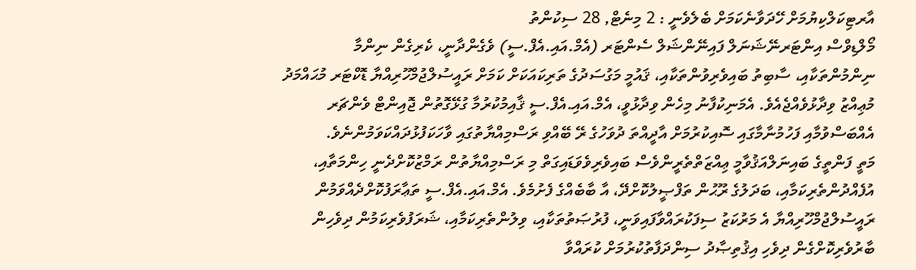އާރޓިކަލްކިޔުމަށް ހޭދަވާނެކަމަށް ބެލެވެނީ : 2 މިނެޓް, 28 ސިކުންތު
މޯލްޑިވްސް އިންޓަރނޭޝަނަލް ފައިނޭންޝަލް ސެންޓަރ (އެމް.އައި.އެފް.ސީ) ވެގެންދާނީ، ކެރިގެން ނިންމާ ނިންމުންތަކާއި، ސާބިތު ބައިވެރިވުންތަކާއި، ޤައުމީ މަގުސަދުގެ ތަރިކައަކަށް ކަމަށް ރައީސުލްޖުމްހޫރިއްޔާ ޑޮކްޓަރ މުޙައްމަދު މުޢިއްޒު ވިދާޅުވެއްޖެއެވެ. އެމަނިކުފާނު މިހެން ވިދާޅުވީ، އެމް.އައި.އެފް.ސީ ޤާއިމުކުރުމާ ގުޅޭގޮތުން ޖޮއިންޓް ވެންޗަރ އެއްބަސްވުމާއި ފަހުމުނާމާގައި ސޮއިކުރުމަށް އާދީއްތަ ދުވަހުގެ ރޭ ބޭއްވި ރަސްމިއްޔާތުގައި ވާހަކަފުޅުދައްކަވަމުންނެވެ.
މަތީ ފަންތީގެ ބައިނަލްއަޤުވާމީ ޢިއްޒަތްތެރީންވެސް ބައިވެރިވެވަޑައިގަތް މި ރަސްމިއްޔާތުން ރަމްޒުކޮށްދެނީ ހިންމަތާއި، އުފެއްދުންތެރިކަމާއި، ބަދަލުގެ ރޫޙުން ތަފްޞީލުކޮށްދޭ، އާ ބާބެއްގެ ފެށުމެވެ. އެމް.އައި.އެފް.ސީ ތަޢާރަފުކޮށްދެއްވަމުން ރައީސުލްޖުމްހޫރިއްޔާ އެ މަރުކަޒު ސިފަކުރައްވާފައިވަނީ، ފުރުޞަތުތަކާއި، ވިލުންތެރިކަމާއި، ޝަރަފުވެރިކަމުން ދިވެހިން ބާރުވެރިކޮށްގެން ދިވެހި އިޤުތިޞާދު ސިންދަފާތުކުރުމަށް ކުރައްވާ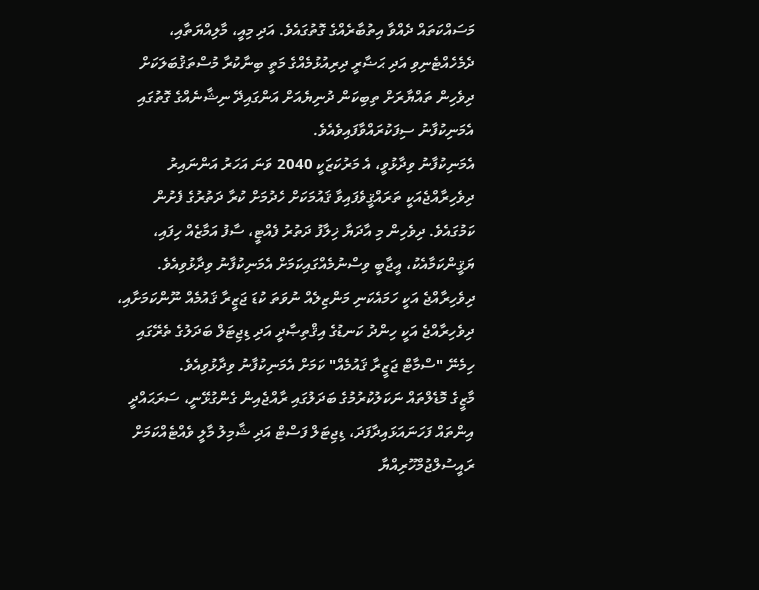މަސައްކަތައް ދެއްވާ އިތުބާރެއްގެ ގޮތުގައެވެ. އަދި މިއީ، މާލިއްޔަތާއި، ދެމެހެއްޓެނިވި އަދި ޙަޟާރީ ދިރިއުޅުމެއްގެ މަތީ ބިނާކުރާ މުސްތަޤުބަލަކަށް ދިވެހިން ތައްޔާރަށް ތިބިކަން ދުނިޔެއަށް އަންގައިދޭ ނިޝާނެއްގެ ގޮތުގައި އެމަނިކުފާނު ސިފަކުރައްވާފައިވެއެވެ.
އެމަނިކުފާނު ވިދާޅުވީ، އެ މަރުކަޒަކީ 2040 ވަނަ އަހަރު އަންނައިރު ދިވެހިރާއްޖެއަކީ ތަރައްޤީވެފައިވާ ޤައުމަކަށް ހެދުމަށް ކުރާ ދަތުރުގެ ފެށުން ކަމުގައެވެ. ދިވެހިން މި އާދަޔާ ޚިލާފު ދަތުރު ފެއްޓީ، ސާފު އަމާޒެއް ހިފައި، ޔަޤީންކަމާއެކު، އީޖާބީ ވިސްނުމެއްގައިކަމަށް އެމަނިކުފާނު ވިދާޅުވިއެވެ. ދިވެހިރާއްޖެ އަކީ ހަމައެކަނި މަންޒިލެއް ނުވަތަ ކުޑަ ޖަޒީރާ ޤައުމެއް ނޫންކަމަށާއި، ދިވެހިރާއްޖެ އަކީ ހިންދު ކަނޑުގެ އިޤްތިޞާދީ އަދި ޑިޖިޓަލް ބަދަލުގެ ތެރޭގައި ހިމެނޭ "ސްމާޓް ޖަޒީރާ ޤައުމެއް" ކަމަށް އެމަނިކުފާނު ވިދާޅުވިއެވެ.
މާޒީގެ މޮޑެލްތައް ނަކަލުކުރުމުގެ ބަދަލުގައި ރާއްޖެއިން ގެންގުޅޭނީ، ސަރަޙައްދީ އިންތައް ފަހަނައަޅައިދާފަދަ، ޑިޖިޓަލް ފަސްޓް އަދި ޝާމިލު މާލީ ވެއްޓެއްކަމަށް ރައީސުލްޖުމްހޫރިއްޔާ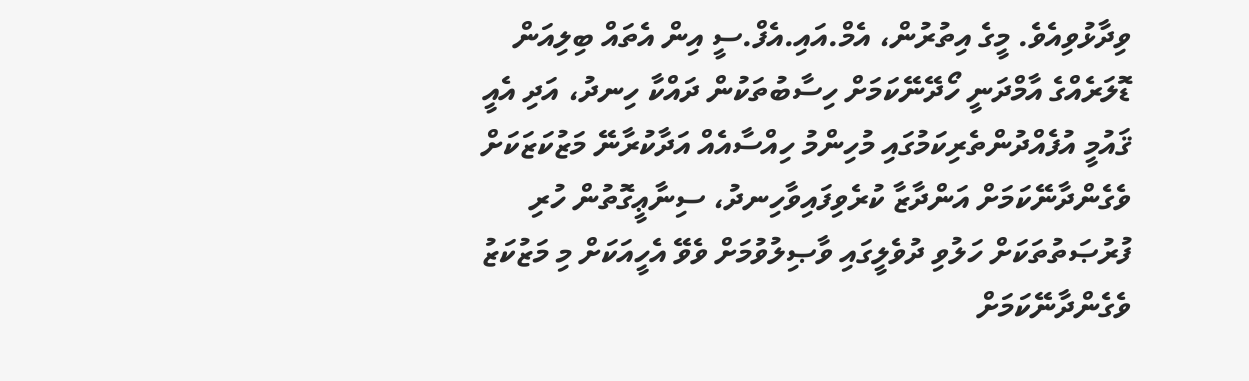ވިދާޅުވިއެވެ. މީގެ އިތުރުން، އެމް.އައި.އެފް.ސީ އިން އެތައް ބިލިއަން ޑޮލަރެއްގެ އާމްދަނީ ހޯދޭނޭކަމަށް ހިސާބުތަކުން ދައްކާ ހިނދު، އަދި އެއީ ޤައުމީ އުފެއްދުންތެރިކަމުގައި މުހިންމު ހިއްސާއެއް އަދާކުރާނޭ މަޒުކަޒަކަށް ވެގެންދާނޭކަމަށް އަންދާޒާ ކުރެވިފައިވާހިނދު، ސިނާޢީގޮތުން ހުރި ފުރުޞަތުތަކަށް ހަލުވި ދުވެލީގައި ވާޞިލުވުމަށް ވެވޭ އެހީއަކަށް މި މަޒުކަޒު ވެގެންދާނޭކަމަށް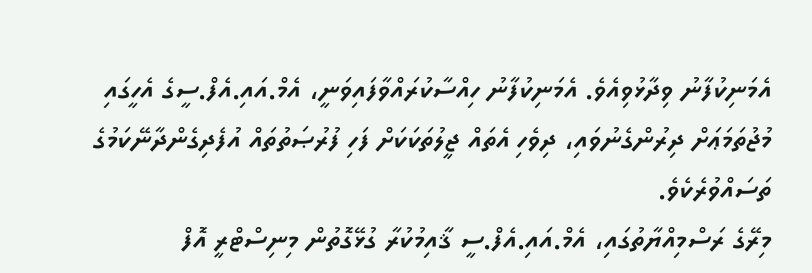އެމަނިކުފާނު ވިދާޅުވިއެވެ. އެމަނިކުފާނު ހިއްސާކުރައްވާފައިވަނީ، އެމް.އައި.އެފް.ސީގެ އެހީގައި މުޖުތަމަޢަށް ދިރުންގެނުވައި، ދިވެހި އެތައް ޖީލުތަކަކަށް ފަހި ފުރުޞަތުތައް އުފެދިގެންދާނޭކަމުގެ ތަސައްވުރެކެވެ.
މިރޭގެ ރަސްމިއްޔާތުގައި، އެމް.އައި.އެފް.ސީ ޤާއިމުކުރާ ގުޅޭގޮތުން މިނިސްޓްރީ އޮފް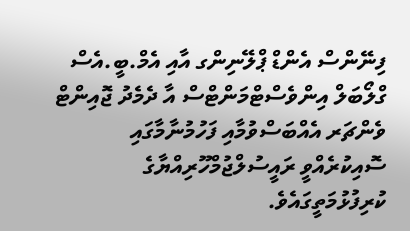ފިނޭންސް އެންޑް ޕްލޭނިންގ އާއި އެމް.ބީ.އެސް ގްލޯބަލް އިންވެސްޓްމަންޓްސް އާ ދެމެދު ޖޮއިންޓް ވެންޗަރ އެއްބަސްވުމާއި ފަހުމުނާމާގައި ސޮއިކުރެއްވީ ރައީސުލްޖުމްހޫރިއްޔާގެ ކުރިފުޅުމަތީގައެވެ.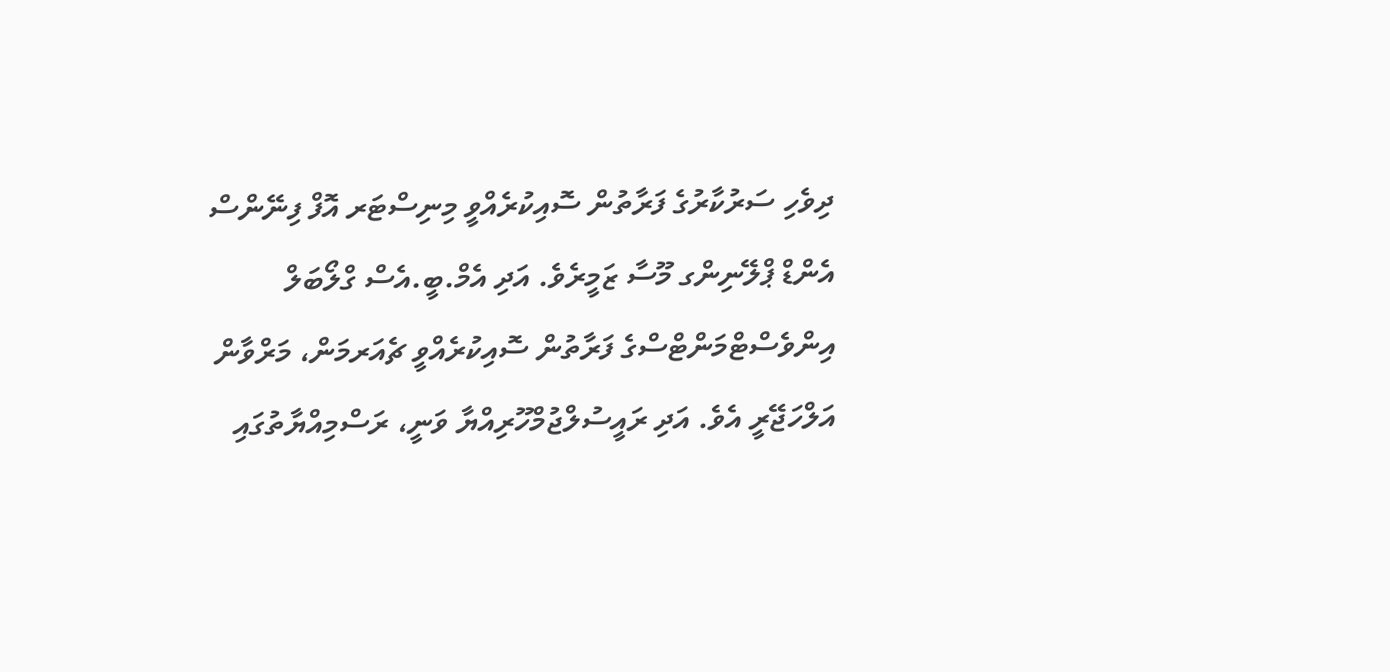ދިވެހި ސަރުކާރުގެ ފަރާތުން ސޮއިކުރެއްވީ މިނިސްޓަރ އޮފް ފިނޭންސް އެންޑް ޕްލޭނިންގ މޫސާ ޒަމީރެވެ. އަދި އެމް.ބީ.އެސް ގްލޯބަލް އިންވެސްޓްމަންޓްސްގެ ފަރާތުން ސޮއިކުރެއްވީ ޗެއަރމަން، މަރްވާން އަލްހަޖޭރީ އެވެ. އަދި ރައީސުލްޖުމްހޫރިއްޔާ ވަނީ، ރަސްމިއްޔާތުގައި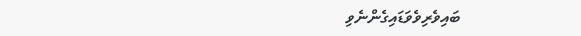ބައިވެރިވެވަޑައިގެންނެވި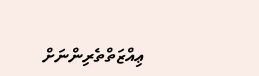ޢިއްޒަތްތެރިންނަށް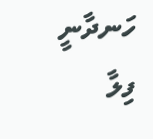ހަނދާނީ ފިލާ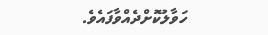ހަވާލުކޮށްދެއްވާފައެވެ.